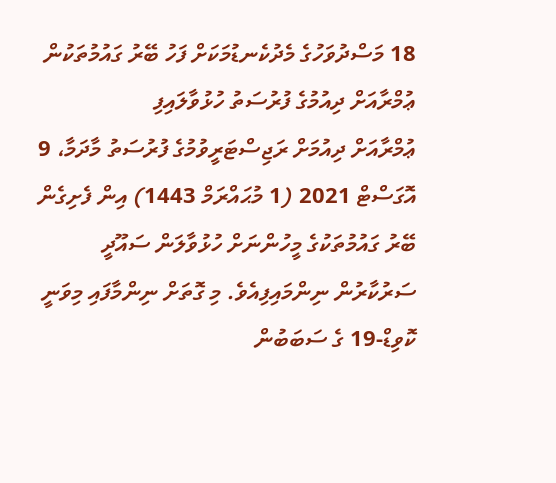18 މަސްދުވަހުގެ މެދުކެނޑުމަކަށް ފަހު ބޭރު ގައުމުތަކުން ޢުމްރާއަށް ދިއުމުގެ ފުރުސަތު ހުޅުވާލައިފި
ޢުމްރާއަށް ދިއުމަށް ރަޖިސްޓަރީވުމުގެ ފުރުސަތު މާދަމާ، 9 އޮގަސްޓް 2021 (1 މުޙައްރަމް 1443) އިން ފެށިގެން ބޭރު ގައުމުތަކުގެ މީހުންނަށް ހުޅުވާލަން ސައޫދީ ސަރުކާރުން ނިންމައިފިއެވެ. މި ގޮތަށް ނިންމާފައި މިވަނީ ކޮވިޑް-19 ގެ ސަބަބުން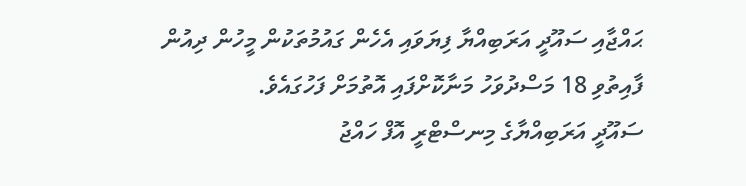ޙައްޖާއި ސައޫދީ އަރަބިއްޔާ ފިޔަވައި އެހެން ގައުމުތަކުން މީހުން ދިއުން ފާއިތުވި 18 މަސްދުވަހު މަނާކޮށްފައި އޮތުމަށް ފަހުގައެވެ.
ސައޫދީ އަރަބިއްޔާގެ މިނސްޓްރީ އޮފް ހައްޖު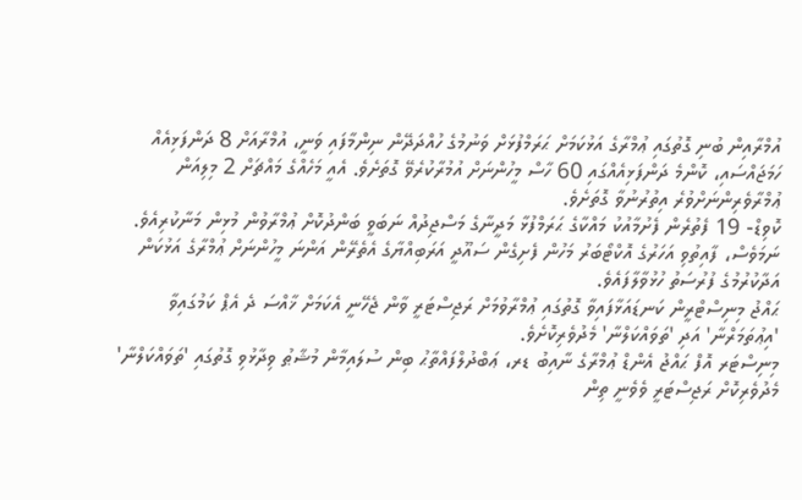އުމްރާއިން ބުނި ގޮތުގައި ޢުމްރާގެ އަޅުކަމަށް ޙަރަމްފުޅަށް ވަނުމުގެ ހުއްދަދޭން ނިންމާފައި ވަނީ، އުމްރާއަށް 8 ދަންފަޅިއެއް ހަމަޖައްސައި، ކޮންމެ ދަންފަޅިއެއްގައި 60 ހާސް މީހުންނަށް އުމުރާކުރެވޭ ގޮތަށެވެ. އެއީ މަހެއްގެ މައްޗަށް 2 މިލިއަން ޢުމްރާވެރިންނަށްވުރެ އިތުރުނުވާ ގޮތަށެވެ.
ކޮވިޑް- 19 ފެތުރެން ފެށުމާއުކު މައްކާގެ ޙަރަމްފުޅާ މަދީނާގެ މަސްޖިދުއް ނަބަވީ ބަންދުކޮށް ޢުމްރާވުން މުޅިން މަނާކުރިއެވެ. ނަމަވެސް، ފާއިތުވި އަހަރުގެ އޮކްޓޯބަރު މަހުން ފެށިގެން ސައޫދީ އަރަބިއްޔާގެ އެތެރޭން އަންނަ މީހުންނަށް ޢުމްރާގެ އަޅުކަން އަދާކުރުމުގެ ފުރުސަތު ހުޅުވާލާފައެވެ.
ޙައްޖު މިނިސްޓްރީން ކަނޑައަޅާފައިވާ ގޮތުގައި ޢުމްރާވުމަށް ރަޖިސްޓަރީ ވާން ޖެހޭނީ އެކަމަށް ޚާއްސަ ދެ އެޕް ކަމުގައިވާ 'އިޢުތަމަރްނާ' އަދި 'ތަވައްކަލްނާ' މެދުވެރިކޮށެވެ.
މިނިސްޓަރ އޮފް ޙައްޖު އެންޑް ޢުމްރާގެ ނާއިބު ޑރ، ޢަބްދުލްފައްތާޙު ބިން ސުލައިމާން މުޝާޠު ވިދާޅުވި ގޮތުގައި 'ތަވައްކަލްނާ' މެދުވެރިކޮށް ރަޖިސްޓަރީ ވެވެނީ ތިން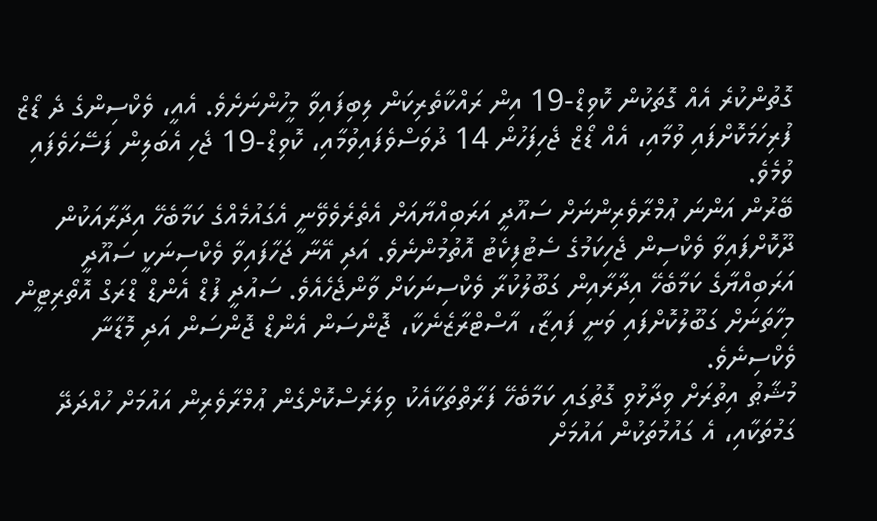ގޮތުންކުރެ އެއް ގޮތަކުން ކޮވިޑް-19 އިން ރައްކާތެރިކަން ލިބިފައިވާ މީހުންނަށެވެ. އެއީ، ވެކްސިންގެ ދެ ޑޯޒް ފުރިހަމަކޮށްފައި ވުމާއި، އެއް ޑޯޒް ޖެހިފަހުން 14 ދުވަސްވެފައިވުމާއި، ކޮވިޑް-19 ޖެހި އެބަލިން ފަސޭހަވެފައި ވުމެވެ.
ބޭރުން އަންނަ ޢުމްރާވެރިންނަށް ސައޫދީ އަރަބިއްޔާއަށް އެތެރެވެވޭނީ އެގައުމެއްގެ ކަމާބެހޭ އިދާރާއަކުން ދޫކޮށްފައިވާ ވެކްސިން ޖެހިކަމުގެ ސެޓުފިކެޓު އޮތުމުންނެވެ. އަދި އޭނާ ޖަހާފައިވާ ވެކްސިނަކީ ސައޫދީ އަރަބިއްޔާގެ ކަމާބެހޭ އިދާރާއިން ގަބޫލުކުރާ ވެކްސިނަކަށް ވާންޖެހެއެވެ. ސައުދީ ފުޑް އެންޑް ޑްރަގް އޮތޯރިޓީން މިހާތަނަށް ގަބޫލުކޮށްފައި ވަނީ ފައިޒާ، އާސްޓްރާޒެނެކާ، ޖޮންސަން އެންޑް ޖޮންސަން އަދި މޮޑާނާ ވެކްސިނެވެ.
މުޝާޠު އިތުރަށް ވިދާޅުވި ގޮތުގައި ކަމާބެހޭ ފަރާތްތަކާއެކު ވިލަރެސްކޮށްގެން ޢުމްރާވެރިން އައުމަށް ހުއްދަދޭ ގަމުތަކާއި، އެ ގައުމުތަކުން އައުމަށް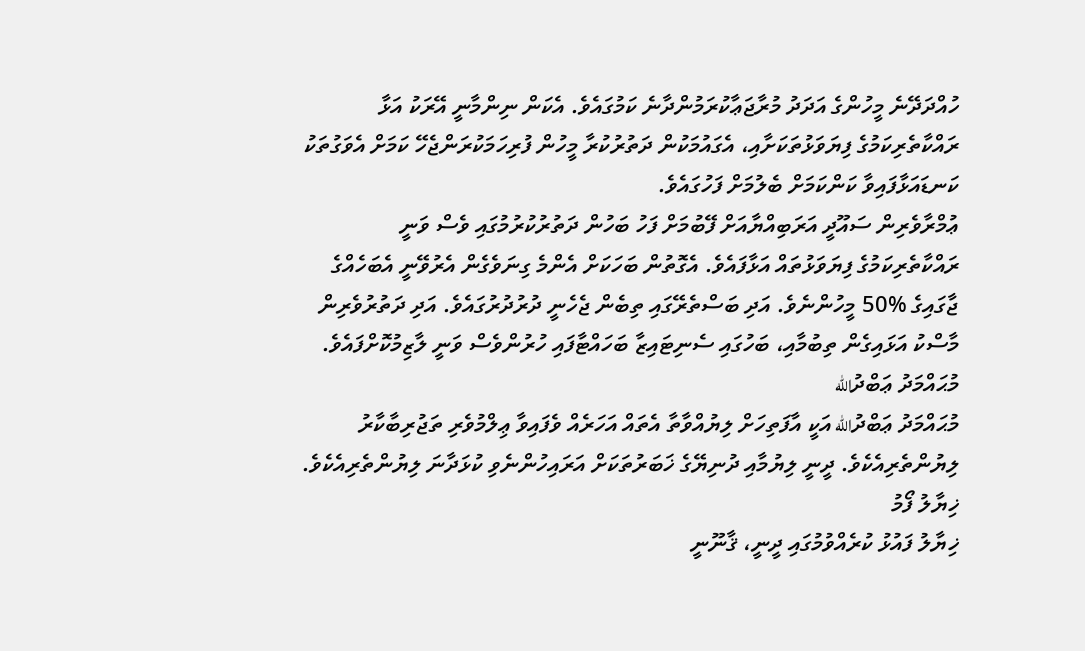ހުއްދަދޭނެ މީހުންގެ އަދަދު މުރާޖަޢާކުރަމުންދާނެ ކަމުގައެވެ. އެކަން ނިންމާނީ އޭރަކު އަޅާ ރައްކާތެރިކަމުގެ ފިޔަވަޅުތަކަށާއި، އެގައުމަކުން ދަތުރުކުރާ މީހުން ފުރިހަމަކުރަންޖެހޭ ކަމަށް އެވަގުތަކު ކަނޑައަޅާފައިވާ ކަންކަމަށް ބެލުމަށް ފަހުގައެވެ.
ޢުމްރާވެރިން ސައޫދީ އަރަބިއްޔާއަށް ފޭބުމަށް ފަހު ބަހުން ދަތުރުކުރުމުގައި ވެސް ވަނީ ރައްކާތެރިކަމުގެ ފިޔަވަޅުތައް އަޅާފައެވެ. އެގޮތުން ބަހަކަށް އެންމެ ގިނަވެގެން އެރުވޭނީ އެބަހެއްގެ ޖާގައިގެ %50 މީހުންނެވެ. އަދި ބަސްތެރޭގައި ތިބެން ޖެހެނީ ދުރުދުރުގައެވެ. އަދި ދަތުރުވެރިން މާސްކު އަޅައިގެން ތިބުމާއި، ބަހުގައި ސެނިޓައިޒާ ބަހައްޓާފައި ހުރުންވެސް ވަނީ ލާޒިމުކޮށްފައެވެ.
މުޙައްމަދު ޢަބްދުالله
މުޙައްމަދު ޢަބްދުالله އަކީ އާފަތިހަށް ލިޔުއްވާތާ އެތައް އަހަރެއް ވެފައިވާ ޢިލްމުވެރި ތަޖުރިބާކާރު ލިޔުންތެރިއެކެވެ. ދީނީ ލިޔުމާއި ދުނިޔޭގެ ޚަބަރުތަކަށް އަރައިހުންނެވި ކުޅަދާނަ ލިޔުންތެރިއެކެވެ.
ޚިޔާލު ފޯމު
ޚިޔާލު ފައުޅު ކުރެއްވުމުގައި ދީނީ، ޤާނޫނީ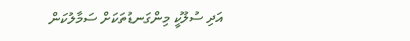އަދި ސުލޫކީ މިންގަނޑުތަކަށް ސަމާލުކަން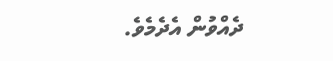ދެއްވުން އެދެމެވެ.